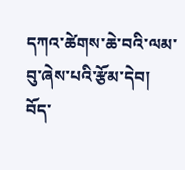དཀའ་ཚེགས་ཆེ་བའི་ལམ་བུ་ཞེས་པའི་རྩོམ་དེབ།
བོད་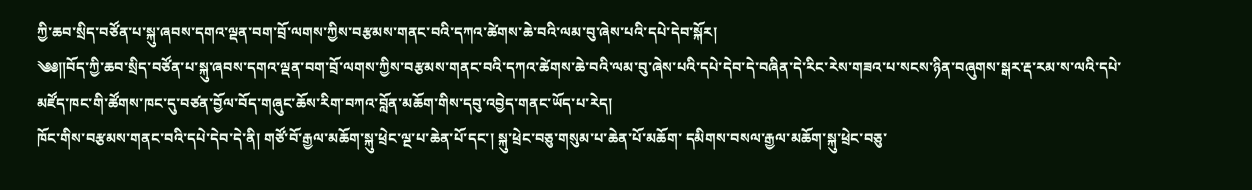ཀྱི་ཆབ་སྲིད་བཙོན་པ་སྐུ་ཞབས་དགའ་ལྡན་བག་བྲོ་ལགས་ཀྱིས་བརྩམས་གནང་བའི་དཀའ་ཚེགས་ཆེ་བའི་ལམ་བུ་ཞེས་པའི་དཔེ་དེབ་སྐོར།
༄༅༎བོད་ཀྱི་ཆབ་སྲིད་བཙོན་པ་སྐུ་ཞབས་དགའ་ལྡན་བག་བྲོ་ལགས་ཀྱིས་བརྩམས་གནང་བའི་དཀའ་ཚེགས་ཆེ་བའི་ལམ་བུ་ཞེས་པའི་དཔེ་དེབ་དེ་བཞིན་དེ་རིང་རེས་གཟའ་པ་སངས་ཉིན་བཞུགས་སྒར་རྡ་རམ་ས་ལའི་དཔེ་མཛོད་ཁང་གི་ཚོགས་ཁང་དུ་བཙན་བྱོལ་བོད་གཞུང་ཆོས་རིག་བཀའ་བློན་མཆོག་གིས་དབུ་འབྱེད་གནང་ཡོད་པ་རེད།
ཁོང་གིས་བརྩམས་གནང་བའི་དཔེ་དེབ་དེ་ནི། གཙོ་བོ་རྒྱལ་མཆོག་སྐུ་ཕྲེང་ལྔ་པ་ཆེན་པོ་དང་། སྐུ་ཕྲེང་བཅུ་གསུམ་པ་ཆེན་པོ་མཆོག་ དམིགས་བསལ་རྒྱལ་མཆོག་སྐུ་ཕྲེང་བཅུ་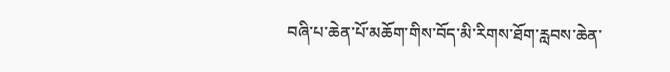བཞི་པ་ཆེན་པོ་མཆོག་གིས་བོད་མི་རིགས་ཐོག་རླབས་ཆེན་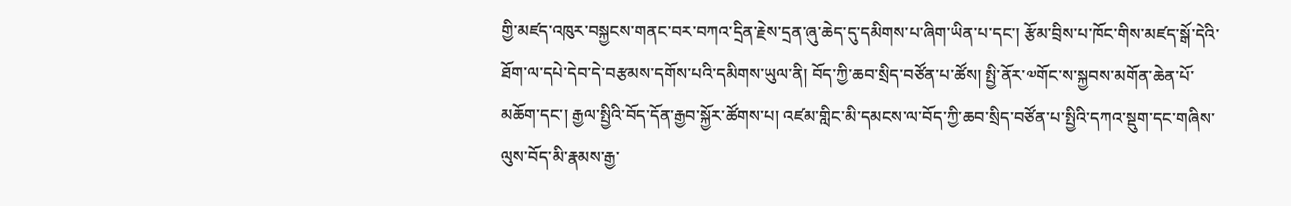གྱི་མཛད་འཁུར་བསྐྱངས་གནང་བར་བཀའ་དྲིན་རྗེས་དྲན་ཞུ་ཆེད་དུ་དམིགས་པ་ཞིག་ཡིན་པ་དང་། རྩོམ་བྲིས་པ་ཁོང་གིས་མཛད་སྒོ་དེའི་ཐོག་ལ་དཔེ་དེབ་དེ་བརྩམས་དགོས་པའི་དམིགས་ཡུལ་ནི། བོད་ཀྱི་ཆབ་སྲིད་བཙོན་པ་ཚོས། སྤྱི་ནོར་༧གོང་ས་སྐྱབས་མགོན་ཆེན་པོ་མཆོག་དང་། རྒྱལ་སྤྱིའི་བོད་དོན་རྒྱབ་སྐྱོར་ཚོགས་པ། འཛམ་གླིང་མི་དམངས་ལ་བོད་ཀྱི་ཆབ་སྲིད་བཙོན་པ་སྤྱིའི་དཀའ་སྡུག་དང་གཞིས་ལུས་བོད་མི་རྣམས་རྒྱ་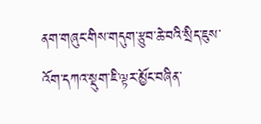ནག་གཞུང་གིས་གདུག་རྩུབ་ཆེ་བའི་སྲིད་ཇུས་འོག་དཀའ་སྡུག་ཇི་ལྟར་མྱོང་བཞིན་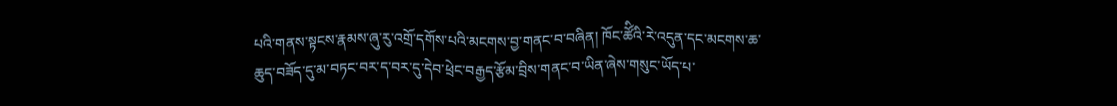པའི་གནས་སྟངས་རྣམས་ཞུ་རུ་འགྲོ་དགོས་པའི་མངགས་བྱ་གནང་བ་བཞིན། ཁོང་ཚོིའི་རེ་འདུན་དང་མངགས་ཆ་ཆུད་བཟོད་དུ་མ་བཏང་བར་ད་བར་དུ་དེབ་ཕྲེང་བརྒྱད་རྩོམ་བྲིས་གནང་བ་ཡིན་ཞེས་གསུང་ཡོད་པ་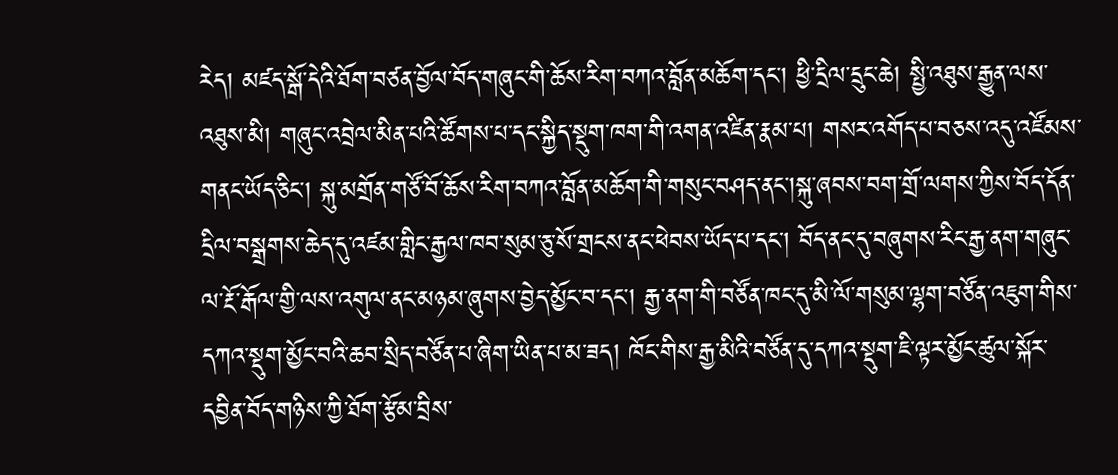རེད། མཛད་སྒོ་དེའི་ཐོག་བཙན་བྱོལ་བོད་གཞུང་གི་ཆོས་རིག་བཀའ་བློན་མཆོག་དང་། ཕྱི་དྲིལ་དྲུང་ཆེ། སྤྱི་འཐུས་རྒྱུན་ལས་འཐུས་མི། གཞུང་འབྲེལ་མིན་པའི་ཚོགས་པ་དང་སྐྱིད་སྡུག་ཁག་གི་འགན་འཛིན་རྣམ་པ། གསར་འགོད་པ་བཅས་འདུ་འཛོམས་གནང་ཡོད་ཅིང་། སྐུ་མགྲོན་གཙོ་བོ་ཆོས་རིག་བཀའ་བློན་མཆོག་གི་གསུང་བཤད་ནང་།སྐུ་ཞབས་བག་གྲོ་ལགས་ཀྱིས་བོད་དོན་དྲིལ་བསྒྲགས་ཆེད་དུ་འཛམ་གླིང་རྒྱལ་ཁབ་སུམ་ཅུ་སོ་གྲངས་ནང་ཕེབས་ཡོད་པ་དང་། བོད་ནང་དུ་བཞུགས་རིང་རྒྱ་ནག་གཞུང་ལ་རྔོ་རྒོལ་གྱི་ལས་འགུལ་ནང་མཉམ་ཞུགས་བྱེད་མྱོང་བ་དང་། རྒྱ་ནག་གི་བཙོན་ཁང་དུ་མི་ལོ་གསུམ་ལྷག་བཙོན་འཇུག་གིས་དཀའ་སྡུག་མྱོང་བའི་ཆབ་སྲིད་བཙོན་པ་ཞིག་ཡིན་པ་མ་ཟད། ཁོང་གིས་རྒྱ་མིའི་བཙོན་དུ་དཀའ་སྡུག་ཇི་ལྟར་མྱོང་ཚུལ་སྐོར་དབྱིན་བོད་གཉིས་ཀྱི་ཐོག་རྩོམ་བྲིས་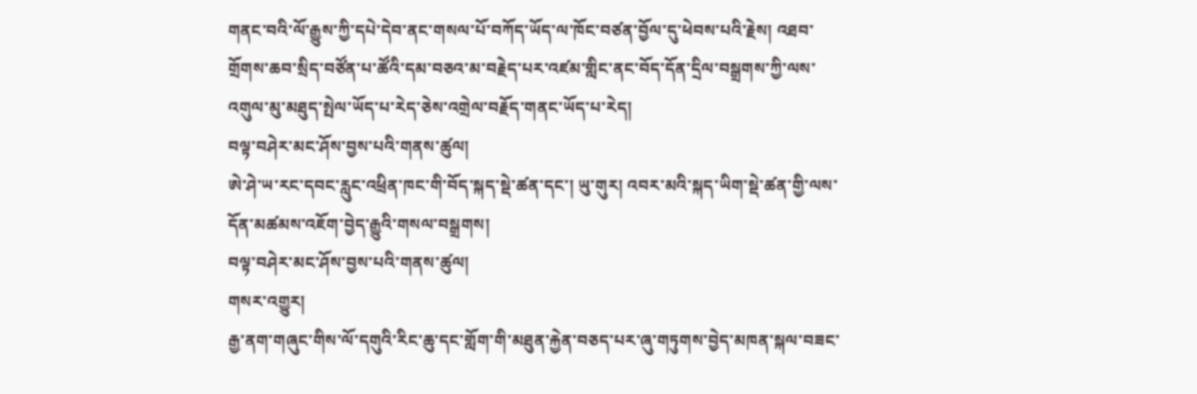གནང་བའི་ལོ་རྒྱུས་ཀྱི་དཔེ་དེབ་ནང་གསལ་པོ་བཀོད་ཡོད་ལ་ཁོང་བཙན་བྱོལ་དུ་ཕེབས་པའི་རྗེས། འཐབ་གྲོགས་ཆབ་སྲིད་བཙོན་པ་ཚོའི་དམ་བཅའ་མ་བརྗེད་པར་འཛམ་གླིང་ནང་བོད་དོན་དྲིལ་བསྒྲགས་ཀྱི་ལས་འགུལ་མུ་མཐུད་སྤེལ་ཡོད་པ་རེད་ཅེས་འགྲེལ་བརྗོད་གནང་ཡོད་པ་རེད།
བལྟ་བཤེར་མང་ཤོས་བྱས་པའི་གནས་ཚུལ།
ཨེ་ཤེ་ཡ་རང་དབང་རླུང་འཕྲིན་ཁང་གི་བོད་སྐད་སྡེ་ཚན་དང་། ཡུ་གུར། འབར་མའི་སྐད་ཡིག་སྡེ་ཚན་གྱི་ལས་དོན་མཚམས་འཇོག་བྱེད་རྒྱུའི་གསལ་བསྒྲགས།
བལྟ་བཤེར་མང་ཤོས་བྱས་པའི་གནས་ཚུལ།
གསར་འགྱུར།
རྒྱ་ནག་གཞུང་གིས་ལོ་དགུའི་རིང་ཆུ་དང་གློག་གི་མཐུན་རྐྱེན་བཅད་པར་ཞུ་གཏུགས་བྱེད་མཁན་སྐལ་བཟང་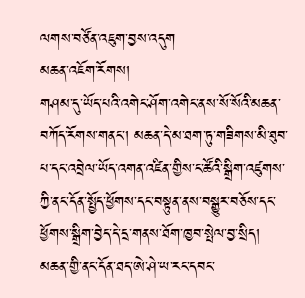ལགས་བཙོན་འཇུག་བྱས་འདུག
མཆན་འཇོག་རོགས།
གཤམ་དུ་ཡོད་པའི་འགེང་ཤོག་འགེང་ནས་སོ་སོའི་མཆན་བཀོད་རོགས་གནང་། མཆན་དེ་མ་ཐག་ཏུ་གཟིགས་མི་ཐུབ་པ་དང་འབྲེལ་ཡོད་འགན་འཛིན་གྱིས་ང་ཚོའི་སྒྲིག་འཛུགས་ཀྱི་ནང་དོན་སྤྱོད་ཕྱོགས་དང་བསྟུན་ནས་བསྒྱུར་བཅོས་དང་ཕྱོགས་སྒྲིག་བྱེད་དེ་དྲ་གནས་ཐོག་ཁྱབ་སྤེལ་བྱ་སྲིད། མཆན་གྱི་ནང་དོན་ཐད་ཨེ་ཤེ་ཡ་རང་དབང་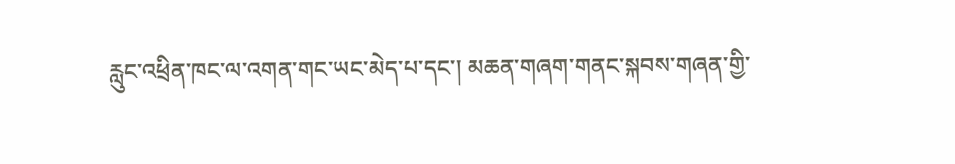རླུང་འཕྲིན་ཁང་ལ་འགན་གང་ཡང་མེད་པ་དང་། མཆན་གཞག་གནང་སྐབས་གཞན་གྱི་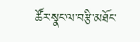ཚོར་སྣང་ལ་བརྩི་མཐོང་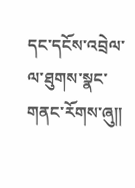དང་དངོས་འབྲེལ་ལ་ཐུགས་སྣང་གནང་རོགས་ཞུ༎